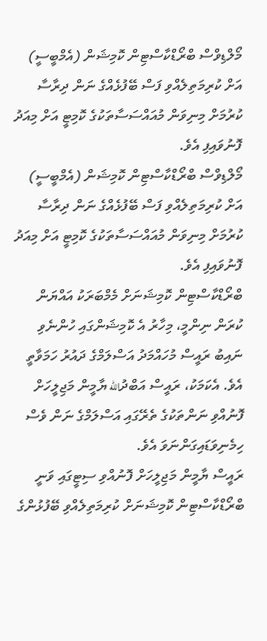މޯލްޑިވްސް ބްރޯޑްކާސްޓިން ކޮމިޝަން (އެމްބީސީ) އަށް ކުރިމަތިލެއްވި ފަސް ބޭފުޅެއްގެ ނަން ދިރާސާ ކުރުމަށް މިނިވަން މުއައްސަސާތަކުގެ ކޮމިޓީ އަށް މިއަދު ފޮނުވައިފި އެވެ.
މޯލްޑިވްސް ބްރޯޑްކާސްޓިން ކޮމިޝަން (އެމްބީސީ) އަށް ކުރިމަތިލެއްވި ފަސް ބޭފުޅެއްގެ ނަން ދިރާސާ ކުރުމަށް މިނިވަން މުއައްސަސާތަކުގެ ކޮމިޓީ އަށް މިއަދު ފޮނުވައިފި އެވެ.
ބްރޯޑްކާސްޓިން ކޮމިޝަނަށް މެމްބަރަކު އައްޔަން ކުރަން ނިންމީ، މިހާރު އެ ކޮމިޝަންގައި ހުންނެވި ނައިބު ރައީސް މުހައްމަދު އަސްލަމްގެ ދައުރު ހަމަވާތީ އެވެ. އެކަމަކު، ރައީސް އަބްދުالله ޔާމީން މަޖިލީހަށް ފޮނުއްވި ނަންތަކުގެ ތެރޭގައި އަސްލަމްގެ ނަން ވެސް ހިމެނިވަޑައިގަންނަވަ އެވެ.
ރައީސް ޔާމީން މަޖިލީހަށް ފޮނުއްވި ސިޓީގައި ވަނީ ބްރޯޑްކާސްޓިން ކޮމިޝަނަށް ކުރިމަތިލެއްވި ބޭފުޅުންގެ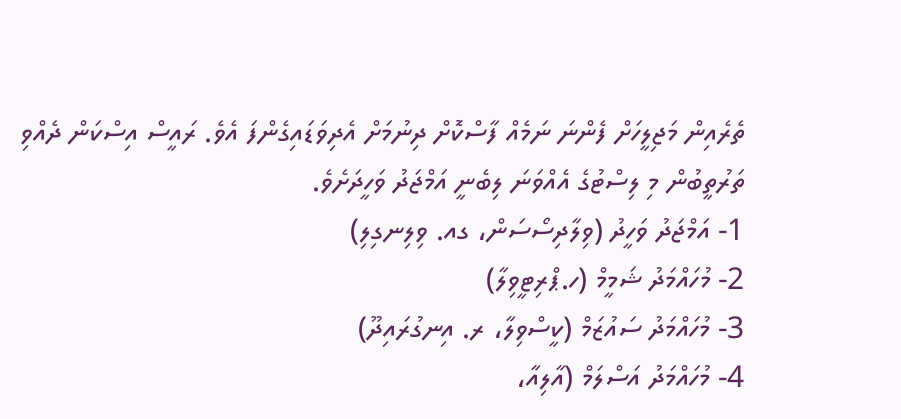ތެރެއިން މަޖިލީހަށް ފެންނަ ނަމެއް ފާސްކޮށް ދިނުމަށް އެދިވަޑައިގެންފަ އެވެ. ރައީސް އިސްކަން ދެއްވި ތަރުތީބުން މި ލިސްޓުގެ އެއްވަނަ ލިބެނީ އަމްޖަދު ވަހީދަށެވެ.
1- އަމްޖަދު ވަހީދު (ވިލާދިސޯސަން، ގއ. ވިލިނގިލި)
2- މުހައްމަދު ޝަމީމް (ހ.ޕްރިޓީވިލާ)
3- މުހައްމަދު ސައުޒަމް (ކީސްވިލާ، ރ. އިނގުރައިދޫ)
4- މުހައްމަދު އަސްލަމް (އާލިއާ،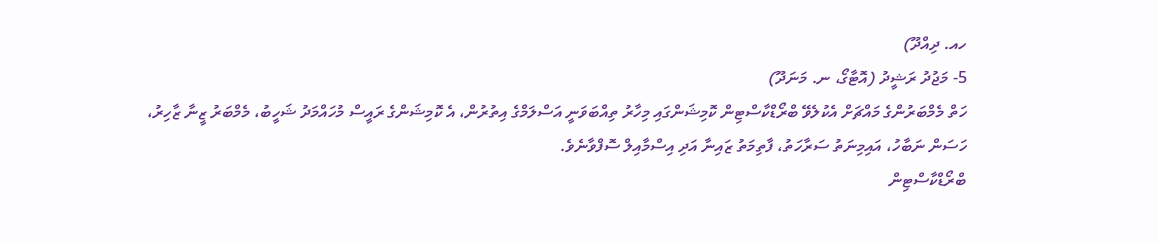ހއ. ދިއްދޫ)
5- މަޖުދު ރަޝީދު (އޮޓާގޯ، ނ. މަނަދޫ)
ހަތް މެމްބަރުންގެ މައްޗަށް އެކުލެވޭ ބްރޯޑްކާސްޓިން ކޮމިޝަންގައި މިހާރު ތިއްބަވަނީ އަސްލަމްގެ އިތުރުން، އެ ކޮމިޝަންގެ ރައީސް މުހައްމަދު ޝަހީބު، މެމްބަރު ޒީނާ ޒާހިރު، ހަސަން ނަބާހު، އައިމިނަތު ސަރާހަތު، ފާތިމަތު ޒައިނާ އަދި އިސްމާއިލް ސޮފްވާނެވެ.
ބްރޯޑްކާސްޓިން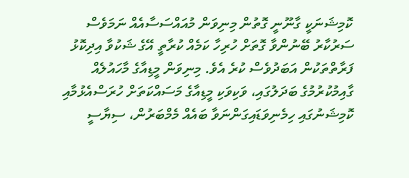ކޮމިޝަނަކީ ގާނޫނީ ގޮތުން މިނިވަން މުއައްސަސާއެއް ނަމަވެސް ސަރުކާރު ބޭނުންވާ ގޮތަށް ހުރިހާ ކަމެއް ކުރާތީ އޭގެ ޝަކުވާ އިދިކޮޅު ފަރާތްތަކުން އަބަދުވެސް ކުރެ އެވެ. މިނިވަން މީޑިއާގެ މާހައުލެއް ގާއިމުކުރުމުގެ ބަދަލުގައި، ވަކިވަކި މީޑިއާގެ މަސައްކަތަށް ހުރަސްއެޅުމާއި ކޮމިޝަނުގައި ހިމެނިވަޑައިގަންނަވާ ބައެއް މެމްބަރުން، ސިޔާސީ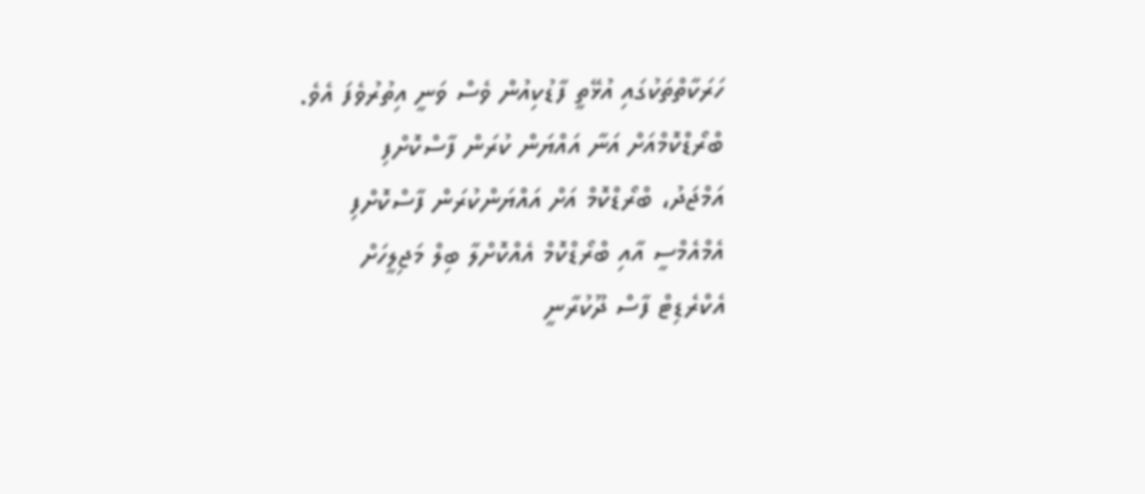ހަރަކާތްތަކުގައި އުޅޭތީ ފާޑުކިއުން ވެސް ވަނީ އިތުރުވެފަ އެވެ.
ބްރޯޑްކޮމްއަށް އަނާ އައްޔަން ކުރަން ފާސްކޮށްފި
އަމްޖަދު، ބްރޯޑްކޮމް އަށް އައްޔަންކުރަން ފާސްކޮށްފި
އެމްއެމްސީ އާއި ބްރޯޑްކޮމް އެއްކޮށްލާ ބިލް މަޖިލީހަށް
އެކްރެޑިޓް ފާސް ދޫކުރާނީ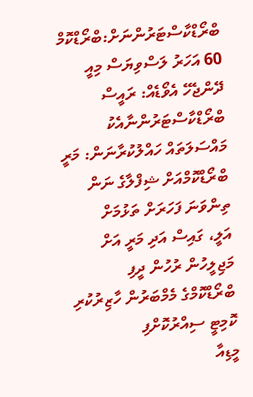ބްރޯޑްކާސްޓަރުންނަށް:ބްރޯޑްކޮމް
60 އަހަރު ލަސްވިޔަސް މިއީ ދޭންޖެހޭ އެވޯޑެއް: ރައީސް
ބްރޯޑްކާސްޓަރުންނާއެކު މައްސަލަތައް ހައްލުކުރާނަން: މަރީ
ބްރޯޑްކޮމްއަށް ޝިފްލާގެ ނަން ތިންވަނަ ފަހަރަށް ތަޅުމަށް
އަލީ، ގައިސް އަދި މަރީ އަށް މަޖިލީހުން ރުހުން ދީފި
ބްރޯޑްކޮމްގެ މެމްބަރުން ހާޒިރުކުރި ކޮމިޓީ ސިއްރުކޮށްފި
މީޑިއާ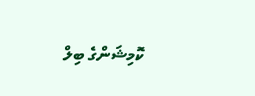ކޮމިޝަންގެ ބިލް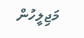މަޖިލީހުން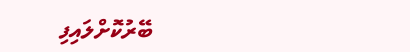ބޭރުކޮށްލައިފި